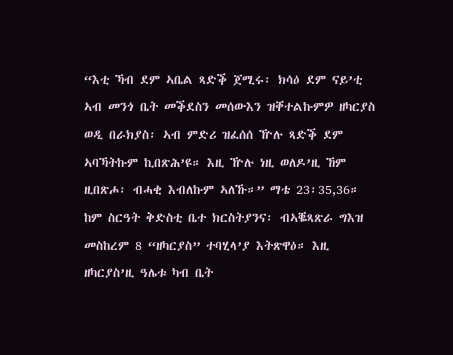“እቲ ኻብ ደም ኣቤል ጻድቕ ጀሚሩ፡ ክሳዕ ደም ናይ’ቲ ኣብ መንጎ ቤት መቕደስን መሰውእን ዝቐተልኩምዎ ዘካርያስ ወዲ በራክያስ፡ ኣብ ምድሪ ዝፈሰሰ ዅሉ ጻድቕ ደም ኣባኻትኩም ኪበጽሕ’ዩ። እዚ ዅሉ ነዚ ወለዶ’ዚ ኸም ዚበጽሖ፡ ብሓቂ እብለኩም ኣለኹ።” ማቴ 23፡35,36።
ከም ስርዓት ቅድስቲ ቤተ ክርስትያንና፡ ብኣቘጻጽራ ግእዝ መስከረም 8 “ዘካርያስ” ተባሂላ’ያ እትጽዋዕ። እዚ ዘካርያስ’ዚ ዓሌቱ ካብ ቤት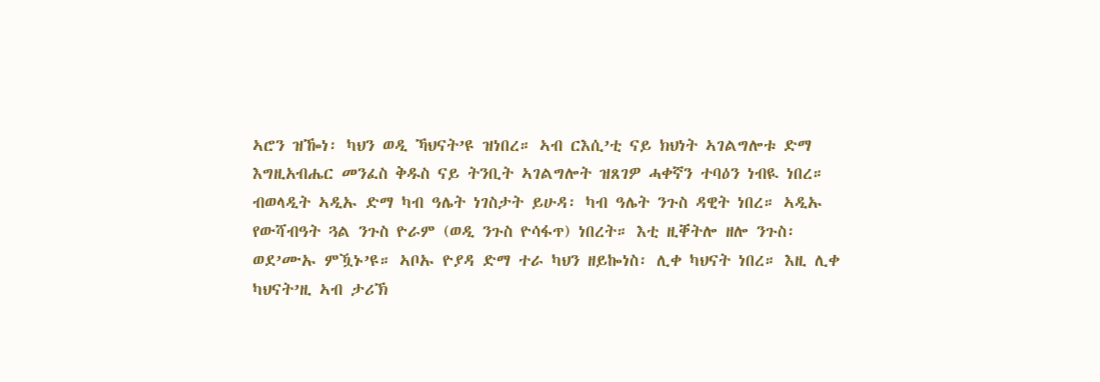ኣሮን ዝዀነ፡ ካህን ወዲ ኻህናት’ዩ ዝነበረ። ኣብ ርእሲ’ቲ ናይ ክህነት ኣገልግሎቱ ድማ እግዚአብሔር መንፈስ ቅዱስ ናይ ትንቢት ኣገልግሎት ዝጸገዎ ሓቀኛን ተባዕን ነብዪ ነበረ። ብወላዲት ኣዲኡ ድማ ካብ ዓሌት ነገስታት ይሁዳ፡ ካብ ዓሌት ንጉስ ዳዊት ነበረ። ኣዲኡ የውሻብዓት ጓል ንጉስ ዮራም (ወዲ ንጉስ ዮሳፋጥ) ነበረት። እቲ ዚቐትሎ ዘሎ ንጉስ፡ ወደ’ሙኡ ምዃኑ’ዩ። ኣቦኡ ዮያዳ ድማ ተራ ካህን ዘይኰነስ፡ ሊቀ ካህናት ነበረ። እዚ ሊቀ ካህናት’ዚ ኣብ ታሪኽ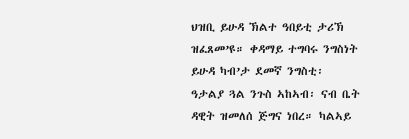ህዝቢ ይሁዳ ኽልተ ዓበይቲ ታሪኽ ዝፈጸመ’ዩ። ቀዳማይ ተግባሩ ንግስነት ይሁዳ ካብ’ታ ደመኛ ንግስቲ፡ ዓታልያ ጓል ንጉስ ኣከኣብ፡ ናብ ቤት ዳዊት ዝመለሰ ጅግና ነበረ። ካልኣይ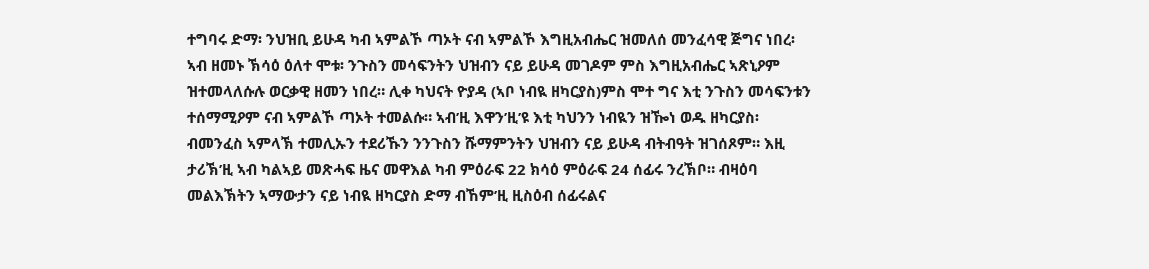ተግባሩ ድማ፡ ንህዝቢ ይሁዳ ካብ ኣምልኾ ጣኦት ናብ ኣምልኾ እግዚአብሔር ዝመለሰ መንፈሳዊ ጅግና ነበረ፡ ኣብ ዘመኑ ኽሳዕ ዕለተ ሞቱ፡ ንጉስን መሳፍንትን ህዝብን ናይ ይሁዳ መገዶም ምስ እግዚአብሔር ኣጽኒዖም ዝተመላለሱሉ ወርቃዊ ዘመን ነበረ። ሊቀ ካህናት ዮያዳ (ኣቦ ነብዪ ዘካርያስ)ምስ ሞተ ግና እቲ ንጉስን መሳፍንቱን ተሰማሚዖም ናብ ኣምልኾ ጣኦት ተመልሱ። ኣብ’ዚ እዋን’ዚ’ዩ እቲ ካህንን ነብዪን ዝዀነ ወዱ ዘካርያስ፡ ብመንፈስ ኣምላኽ ተመሊኡን ተደሪኹን ንንጉስን ሹማምንትን ህዝብን ናይ ይሁዳ ብትብዓት ዝገሰጾም። እዚ ታሪኽ’ዚ ኣብ ካልኣይ መጽሓፍ ዜና መዋእል ካብ ምዕራፍ 22 ክሳዕ ምዕራፍ 24 ሰፊሩ ንረኽቦ። ብዛዕባ መልእኽትን ኣማውታን ናይ ነብዪ ዘካርያስ ድማ ብኸም’ዚ ዚስዕብ ሰፊሩልና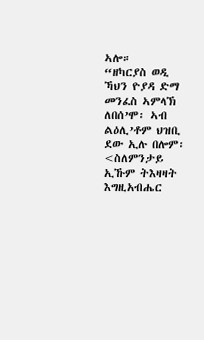ኣሎ።
“ዘካርያስ ወዲ ኻህን ዮያዳ ድማ መንፈስ ኣምላኽ ለበሰ’ሞ፡ ኣብ ልዕሊ’ቶም ህዝቢ ደው ኢሉ በሎም፡ <ስለምንታይ ኢኹም ትእዛዛት እግዚአብሔር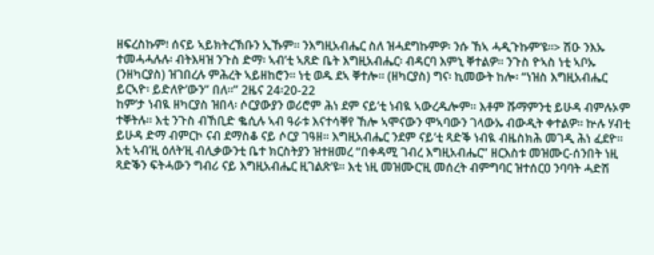ዘፍረስኩም፧ ሰናይ ኣይክትረኽቡን ኢኹም። ንእግዚአብሔር ስለ ዝሓደግኩምዎ፡ ንሱ ኸኣ ሓዲጉኩም’ዩ።> ሽዑ ንእኡ ተመሓሓሉሉ፡ ብትእዛዝ ንጉስ ድማ፡ ኣብ’ቲ ኣጸድ ቤት እግዚአብሔር፡ ብዳርባ እምኒ ቐተልዎ። ንጉስ ዮኣስ ነቲ ኣቦኡ (ንዘካርያስ) ዝገበረሉ ምሕረት ኣይዘከሮን። ነቲ ወዱ ደኣ ቐተሎ። (ዘካርያስ) ግና፡ ኪመውት ከሎ፡ “ነዝስ እግዚአብሔር ይርኣዮ፡ ይድለዮ’ውን” በለ።” 2ዜና 24፡20-22
ከም’ታ ነብዪ ዘካርያስ ዝበላ፡ ሶርያውያን ወሪሮም ሕነ ደም ናይ’ቲ ነብዪ ኣውረዱሎም። እቶም ሹማምንቲ ይሁዳ ብምሉኦም ተቐትሉ። እቲ ንጉስ ብኸቢድ ቈሲሉ ኣብ ዓራቱ እናተሳቐየ ኸሎ ኣሞናውን ሞኣባውን ገላውኡ ብውዲት ቀተልዎ። ኵሉ ሃብቲ ይሁዳ ድማ ብምርኮ ናብ ደማስቆ ናይ ሶርያ ገዓዘ። እግዚአብሔር ንደም ናይ’ቲ ጻድቕ ነብዪ ብዜስክሕ መገዲ ሕነ ፈደዮ።
እቲ ኣብ’ዚ ዕለት’ዚ ብሊቃውንቲ ቤተ ክርስትያን ዝተዘመረ “በቀዳሚ ገብረ እግዚአብሔር” ዘርእስቱ መዝሙር-ሰንበት ነዚ ጻድቕን ፍትሓውን ግብሪ ናይ እግዚአብሔር ዚገልጽ’ዩ። እቲ ነዚ መዝሙር’ዚ መሰረት ብምግባር ዝተሰርዐ ንባባት ሓድሽ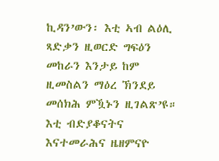ኪዳን’ውን፡ እቲ ኣብ ልዕሊ ጻድቃን ዚወርድ ግፍዕን መከራን እንታይ ከም ዚመስልን ማዕረ ኽንደይ መሰክሕ ምዃኑን ዚገልጽ’ዩ። እቲ ብድያቆናትና እናተመራሕና ዜዘምናዮ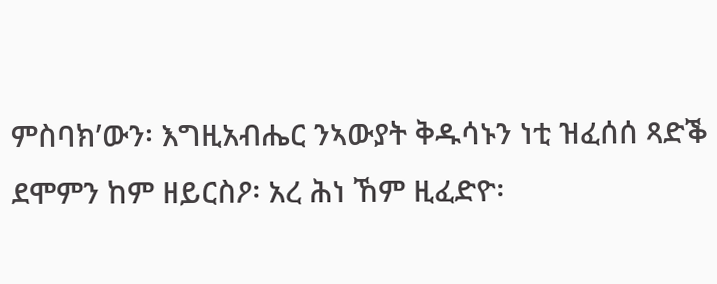ምስባክ’ውን፡ እግዚአብሔር ንኣውያት ቅዱሳኑን ነቲ ዝፈሰሰ ጻድቕ ደሞምን ከም ዘይርስዖ፡ አረ ሕነ ኸም ዚፈድዮ፡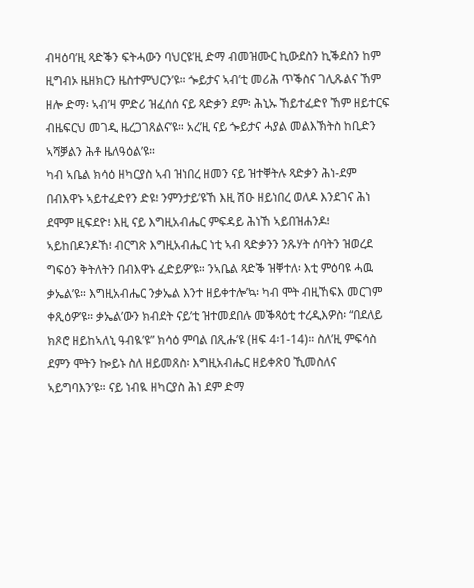ብዛዕባ’ዚ ጻድቕን ፍትሓውን ባህርዩ’ዚ ድማ ብመዝሙር ኪውደስን ኪቕደስን ከም ዚግብኦ ዜዘክርን ዜስተምህርን’ዩ። ጐይታና ኣብ’ቲ መሪሕ ጥቕስና ገሊጹልና ኸም ዘሎ ድማ፡ ኣብ’ዛ ምድሪ ዝፈሰሰ ናይ ጻድቃን ደም፡ ሕኒኡ ኸይተፈድየ ኸም ዘይተርፍ ብዜፍርህ መገዲ ዜረጋገጸልና’ዩ። አረ’ዚ ናይ ጐይታና ሓያል መልእኽትስ ከቢድን ኣሻቓልን ሕቶ ዜለዓዕል’ዩ።
ካብ ኣቤል ክሳዕ ዘካርያስ ኣብ ዝነበረ ዘመን ናይ ዝተቐትሉ ጻድቃን ሕነ-ደም በብእዋኑ ኣይተፈድየን ድዩ፧ ንምንታይ’ዩኸ እዚ ሽዑ ዘይነበረ ወለዶ እንደገና ሕነ ደሞም ዚፍደዮ፧ እዚ ናይ እግዚአብሔር ምፍዳይ ሕነኸ ኣይበዝሐንዶ፧ ኣይከበዶንዶኸ፧ ብርግጽ እግዚአብሔር ነቲ ኣብ ጻድቃንን ንጹሃት ሰባትን ዝወረደ ግፍዕን ቅትለትን በብእዋኑ ፈድይዎ’ዩ። ንኣቤል ጻድቕ ዝቐተለ፡ እቲ ምዕባዩ ሓዉ ቃኤል’ዩ። እግዚአብሔር ንቃኤል እንተ ዘይቀተሎ’ኳ፡ ካብ ሞት ብዚኸፍእ መርገም ቀጺዕዎ’ዩ። ቃኤል’ውን ክብደት ናይ’ቲ ዝተመደበሉ መቕጻዕቲ ተረዲእዎስ፡ “በደለይ ክጾሮ ዘይከኣለኒ ዓብዪ’ዩ” ክሳዕ ምባል በጺሑ’ዩ (ዘፍ 4፡1-14)። ስለ’ዚ ምፍሳስ ደምን ሞትን ኰይኑ ስለ ዘይመጸስ፡ እግዚአብሔር ዘይቀጽዐ ኺመስለና ኣይግባእን’ዩ። ናይ ነብዪ ዘካርያስ ሕነ ደም ድማ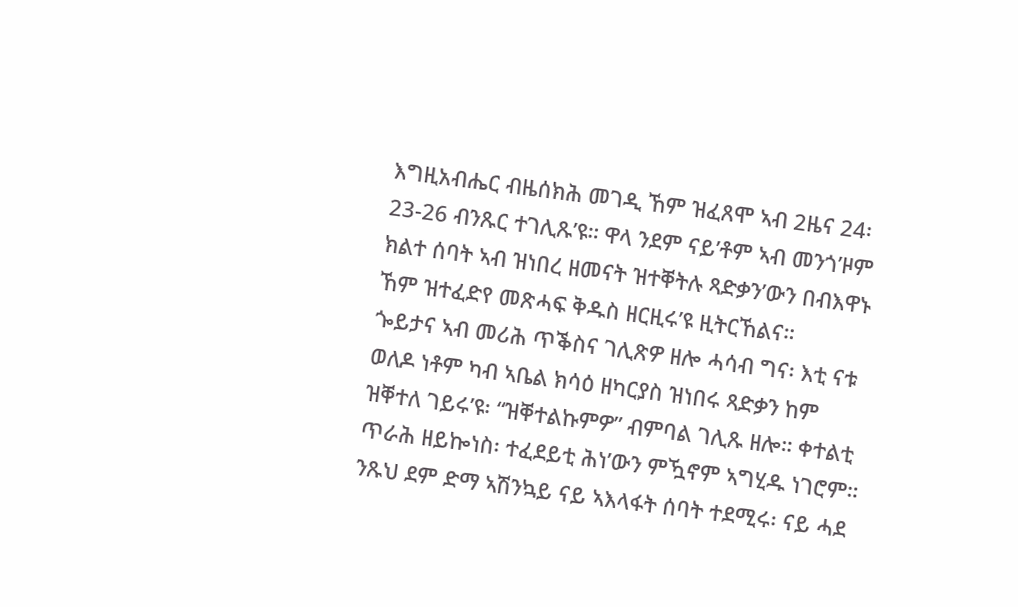እግዚአብሔር ብዜሰክሕ መገዲ ኸም ዝፈጸሞ ኣብ 2ዜና 24፡23-26 ብንጹር ተገሊጹ’ዩ። ዋላ ንደም ናይ’ቶም ኣብ መንጎ’ዞም ክልተ ሰባት ኣብ ዝነበረ ዘመናት ዝተቐትሉ ጻድቃን’ውን በብእዋኑ ኸም ዝተፈድየ መጽሓፍ ቅዱስ ዘርዚሩ’ዩ ዚትርኸልና።
ጐይታና ኣብ መሪሕ ጥቕስና ገሊጽዎ ዘሎ ሓሳብ ግና፡ እቲ ናቱ ወለዶ ነቶም ካብ ኣቤል ክሳዕ ዘካርያስ ዝነበሩ ጻድቃን ከም ዝቐተለ ገይሩ’ዩ፡ “ዝቐተልኩምዎ” ብምባል ገሊጹ ዘሎ። ቀተልቲ ጥራሕ ዘይኰነስ፡ ተፈደይቲ ሕነ’ውን ምዃኖም ኣግሂዱ ነገሮም። ንጹህ ደም ድማ ኣሽንኳይ ናይ ኣእላፋት ሰባት ተደሚሩ፡ ናይ ሓደ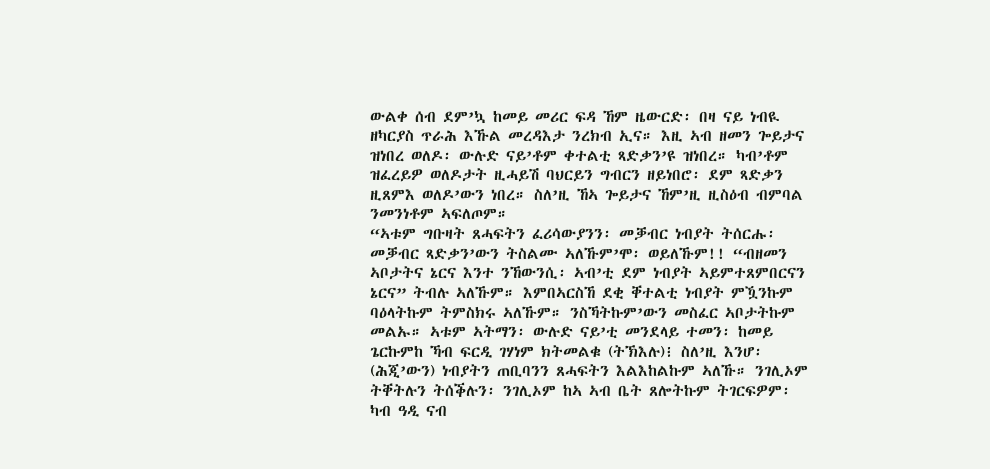ውልቀ ሰብ ደም’ኳ ከመይ መሪር ፍዳ ኸም ዜውርድ፡ በዛ ናይ ነብዪ ዘካርያስ ጥራሕ እኹል መረዳእታ ንረክብ ኢና። እዚ ኣብ ዘመን ጐይታና ዝነበረ ወለዶ፡ ውሉድ ናይ’ቶም ቀተልቲ ጻድቃን’ዩ ዝነበረ። ካብ’ቶም ዝፈረይዎ ወለዶታት ዚሓይሽ ባህርይን ግብርን ዘይነበሮ፡ ደም ጻድቃን ዚጸምእ ወለዶ’ውን ነበረ። ስለ’ዚ ኸኣ ጐይታና ኸም’ዚ ዚስዕብ ብምባል ንመንነቶም ኣፍለጦም።
“ኣቱም ግቡዛት ጸሓፍትን ፈሪሳውያንን፡ መቓብር ነብያት ትሰርሑ፡ መቓብር ጻድቃን’ውን ትስልሙ ኣለኹም’ሞ፡ ወይለኹም!! “ብዘመን ኣቦታትና ኔርና እንተ ንኸውንሲ፡ ኣብ’ቲ ደም ነብያት ኣይምተጸምበርናን ኔርና” ትብሉ ኣለኹም። እምበኣርስኸ ደቂ ቐተልቲ ነብያት ምዃንኩም ባዕላትኩም ትምስክሩ ኣለኹም። ንስኻትኩም’ውን መስፈር ኣቦታትኩም መልኡ። ኣቱም ኣትማን፡ ውሉድ ናይ’ቲ መንደላይ ተመን፡ ከመይ ጌርኩምከ ኻብ ፍርዲ ገሃነም ክትመልቁ (ትኽእሉ)፧ ስለ’ዚ እንሆ፡ (ሕጂ’ውን) ነብያትን ጠቢባንን ጸሓፍትን እልእከልኩም ኣለኹ። ንገሊኦም ትቐትሉን ትሰቕሉን፡ ንገሊኦም ከኣ ኣብ ቤት ጸሎትኩም ትገርፍዎም፡ ካብ ዓዲ ናብ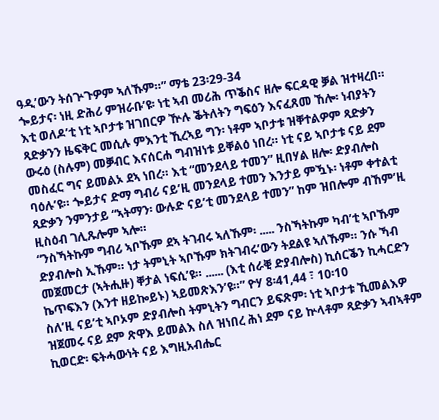ዓዲ’ውን ትሰጕጉዎም ኣለኹም።” ማቴ 23፡29-34
ጐይታና፡ ነዚ ድሕሪ ምዝራቡ’ዩ፡ ነቲ ኣብ መሪሕ ጥቕስና ዘሎ ፍርዳዊ ቓል ዝተዛረበ። እቲ ወለዶ’ቲ ነቲ ኣቦታቱ ዝገበርዎ ዅሉ ቕትለትን ግፍዕን እናፈጸመ ኸሎ፡ ነብያትን ጻድቃንን ዜፍቅር መሲሉ ምእንቲ ኺረኣይ ግን፡ ነቶም ኣቦታቱ ዝቐተልዎም ጻድቃን ውሩዕ (ስሉም) መቓብር እናሰርሐ ግብዝነቱ ይቐልዕ ነበረ። ነቲ ናይ ኣቦታቱ ናይ ደም መስፈር ግና ይመልኦ ደኣ ነበረ። እቲ “መንደላይ ተመን” ዚበሃል ዘሎ፡ ድያብሎስ ባዕሉ’ዩ። ጐይታና ድማ ግብሪ ናይ’ዚ መንደላይ ተመን እንታይ ምዃኑ፡ ነቶም ቀተልቲ ጻድቃን ንምንታይ “ኣትማን፡ ውሉድ ናይ’ቲ መንደላይ ተመን” ከም ዝበሎም ብኸም’ዚ ዚስዕብ ገሊጹሎም ኣሎ።
“ንስኻትኩም ግብሪ ኣቦኹም ደኣ ትገብሩ ኣለኹም፡ ..... ንስኻትኩም ካብ’ቲ ኣቦኹም ድያብሎስ ኢኹም። ነታ ትምኒት ኣቦኹም ክትገብሩ’ውን ትደልዩ ኣለኹም። ንሱ ኻብ መጀመርታ (ኣትሒዙ) ቐታል ነፍሲ’ዩ። ...... (እቲ ሰራቒ ድያብሎስ) ኪሰርቕን ኪሓርድን ኬጥፍእን (እንተ ዘይኰይኑ) ኣይመጽእን’ዩ።” ዮሃ 8፡41,44 ፣ 10፡10
ስለ’ዚ ናይ’ቲ ኣቦኦም ድያብሎስ ትምኒትን ግብርን ይፍጽም፡ ነቲ ኣቦታቱ ኺመልእዎ ዝጀመሩ ናይ ደም ጽዋእ ይመልእ ስለ ዝነበረ ሕነ ደም ናይ ኵላቶም ጻድቃን ኣብኣቶም ኪወርድ፡ ፍትሓውነት ናይ እግዚአብሔር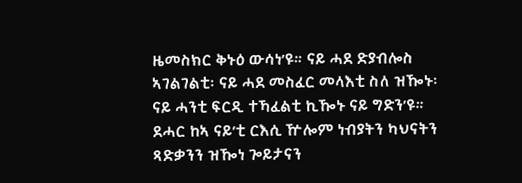ዜመስክር ቅኑዕ ውሳነ’ዩ። ናይ ሓደ ድያብሎስ ኣገልገልቲ፡ ናይ ሓደ መስፈር መላእቲ ስለ ዝዀኑ፡ ናይ ሓንቲ ፍርዲ ተኻፈልቲ ኪዀኑ ናይ ግድን’ዩ። ደሓር ከኣ ናይ’ቲ ርእሲ ዅሎም ነብያትን ካህናትን ጻድቃንን ዝዀነ ጐይታናን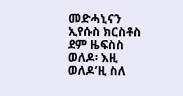መድሓኒናን ኢየሱስ ክርስቶስ ደም ዜፍስስ ወለዶ፡ እዚ ወለዶ’ዚ ስለ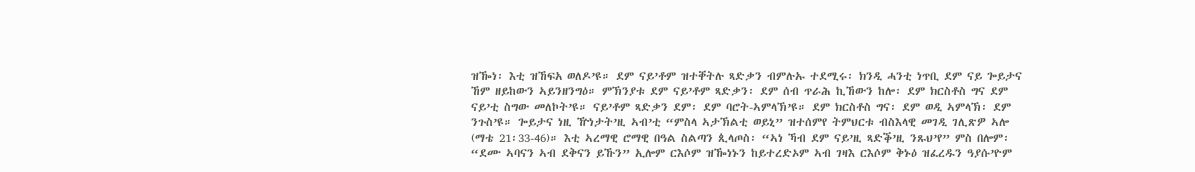ዝዀነ፡ እቲ ዝኸፍአ ወለዶ’ዩ። ደም ናይ’ቶም ዝተቐትሉ ጻድቃን ብምሉኡ ተደሚሩ፡ ክንዲ ሓንቲ ነጥቢ ደም ናይ ጐይታና ኸም ዘይከውን ኣይንዘንግዕ። ምኽንያቱ ደም ናይ’ቶም ጻድቃን፡ ደም ሰብ ጥራሕ ኪኸውን ከሎ፡ ደም ክርስቶስ ግና ደም ናይ’ቲ ስግው መለኮት’ዩ። ናይ’ቶም ጻድቃን ደም፡ ደም ባሮት-ኣምላኽ’ዩ። ደም ክርስቶስ ግና፡ ደም ወዲ ኣምላኽ፡ ደም ንጉስ’ዩ። ጐይታና ነዚ ዅነታት’ዚ ኣብ’ቲ “ምስላ ኣታኽልቲ ወይኒ” ዝተሰምየ ትምህርቱ ብስእላዊ መገዲ ገሊጽዎ ኣሎ (ማቴ 21፡33-46)። እቲ ኣረማዊ ሮማዊ በዓል ስልጣን ጲላጦስ፡ “ኣነ ኻብ ደም ናይ’ዚ ጻድቕ’ዚ ንጹህ’የ” ምስ በሎም፡ “ደሙ ኣባናን ኣብ ደቅናን ይኹን” ኢሎም ርእሶም ዝዀነኑን ከይተረድኦም ኣብ ገዛእ ርእሶም ቅኑዕ ዝፈረዱን ዓያሱ’ዮም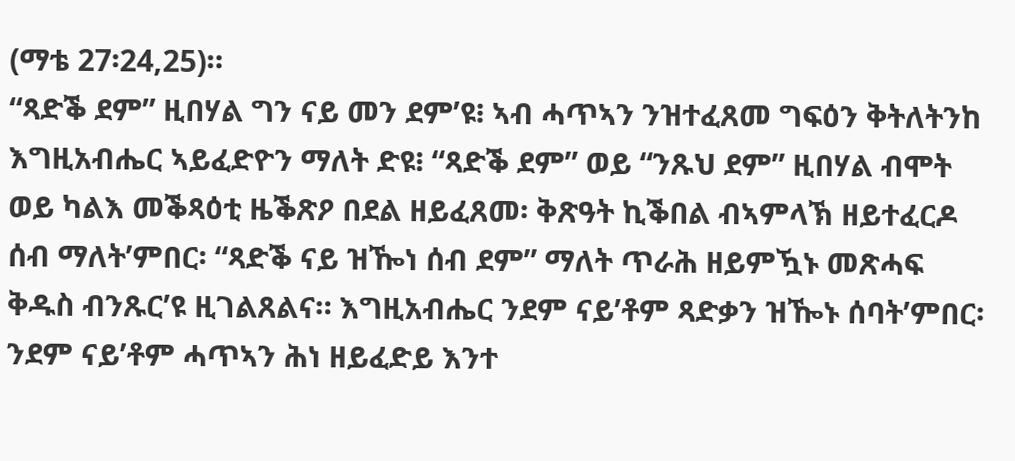(ማቴ 27፡24,25)።
“ጻድቕ ደም” ዚበሃል ግን ናይ መን ደም’ዩ፧ ኣብ ሓጥኣን ንዝተፈጸመ ግፍዕን ቅትለትንከ እግዚአብሔር ኣይፈድዮን ማለት ድዩ፧ “ጻድቕ ደም” ወይ “ንጹህ ደም” ዚበሃል ብሞት ወይ ካልእ መቕጻዕቲ ዜቕጽዖ በደል ዘይፈጸመ፡ ቅጽዓት ኪቕበል ብኣምላኽ ዘይተፈርዶ ሰብ ማለት’ምበር፡ “ጻድቕ ናይ ዝዀነ ሰብ ደም” ማለት ጥራሕ ዘይምዃኑ መጽሓፍ ቅዱስ ብንጹር’ዩ ዚገልጸልና። እግዚአብሔር ንደም ናይ’ቶም ጻድቃን ዝዀኑ ሰባት’ምበር፡ ንደም ናይ’ቶም ሓጥኣን ሕነ ዘይፈድይ እንተ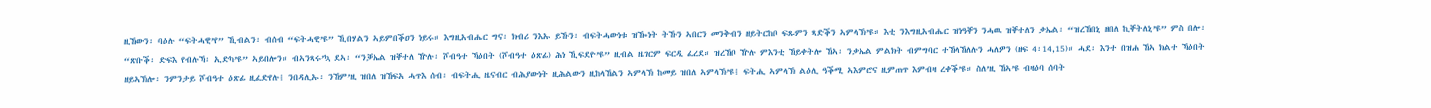ዚኸውን፡ ባዕሉ “ፍትሓዊ’የ” ኺብልን፡ ብሰብ “ፍትሓዊ’ዩ” ኺበሃልን ኣይምበቕዐን ነይሩ። እግዚአብሔር ግና፡ ክብሪ ንእኡ ይኹን፡ ብፍትሓውነቱ ዝዀነት ትኹን ኣበርን መንቅብን ዘይትርከቦ ፍጹምን ጻድቕን ኣምላኽ’ዩ። እቲ ንእግዚአብሔር ዝነዓቐን ንሓዉ ዝቐተለን ቃኤል፡ “ዝረኸበኒ ዘበለ ኪቐትለኒ’ዩ” ምስ በሎ፡ “ጽቡቕ፡ ድፍእ የብሉኻ፡ ኢድካ’ዩ” ኣይበሎን። ብኣንጻሩ’ኳ ደኣ፡ “ንቓኤል ዝቐተለ ዅሉ፡ ሾብዓተ ኻዕበት (ሾብዓተ ዕጽፊ) ሕነ ኺፍደዮ’ዩ” ዚብል ዜገርም ፍርዲ ፈረደ። ዝረኸቦ ዅሉ ምእንቲ ኸይቀትሎ ኸኣ፡ ንቃኤል ምልክት ብምግባር ተኸላኸለሉን ሓለዎን (ዘፍ 4፡14,15)። ሓደ፡ እንተ በዝሐ ኸኣ ክልተ ኻዕበት ዘይኣኽሎ፡ ንምንታይ ሾብዓተ ዕጽፊ ዚፈድየሉ፧ ንበዳሊኡ፡ ንኸም’ዚ ዝበለ ዝኸፍአ ሓጥእ ሰብ፡ ብፍትሒ ዜናብር ብሕያውነት ዚሕልውን ዚከላኸልን ኣምላኽ ከመይ ዝበለ ኣምላኽ’ዩ፧ ፍትሒ ኣምላኽ ልዕሊ ዓቕሚ ኣእምሮና ዚምጠጥ እምብዛ ረቀቕ’ዩ። ስለ’ዚ ኸኣ’ዩ ብዛዕባ ሰባት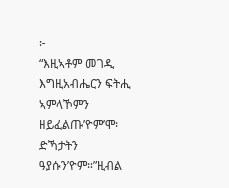፦
“እዚኣቶም መገዲ እግዚአብሔርን ፍትሒ ኣምላኾምን ዘይፈልጡ’ዮም’ሞ፡ ድኻታትን ዓያሱን’ዮም።”ዚብል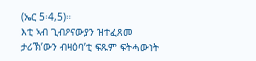(ኤር 5፡4,5)።
እቲ ኣብ ጊብዖናውያን ዝተፈጸመ ታሪኽ’ውን ብዛዕባ’ቲ ፍጹም ፍትሓውነት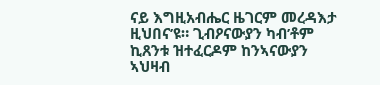ናይ እግዚአብሔር ዜገርም መረዳእታ ዚህበና’ዩ። ጊብዖናውያን ካብ’ቶም ኪጸንቱ ዝተፈርዶም ከንኣናውያን ኣህዛብ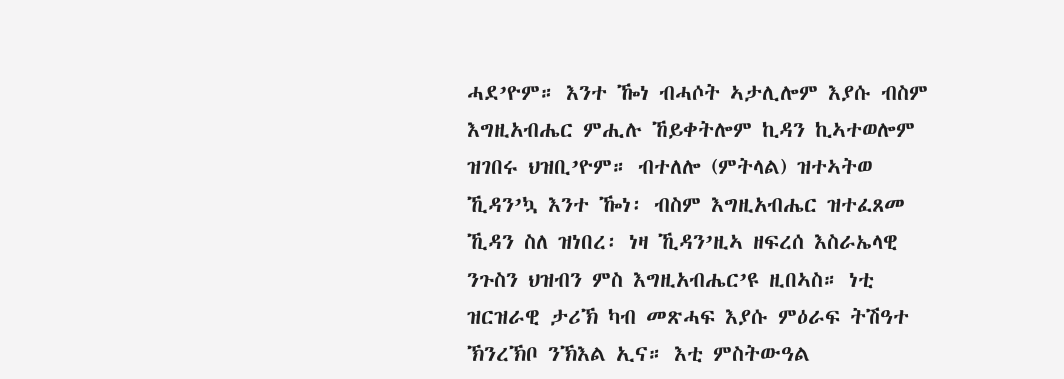ሓደ’ዮም። እንተ ዀነ ብሓሶት ኣታሊሎም እያሱ ብስም እግዚአብሔር ምሒሉ ኸይቀትሎም ኪዳን ኪኣተወሎም ዝገበሩ ህዝቢ’ዮም። ብተለሎ (ምትላል) ዝተኣትወ ኺዳን’ኳ እንተ ዀነ፡ ብስም እግዚአብሔር ዝተፈጸመ ኺዳን ስለ ዝነበረ፡ ነዛ ኺዳን’ዚኣ ዘፍረሰ እስራኤላዊ ንጉስን ህዝብን ምስ እግዚአብሔር’ዩ ዚበኣስ። ነቲ ዝርዝራዊ ታሪኽ ካብ መጽሓፍ እያሱ ምዕራፍ ትሽዓተ ኽንረኽቦ ንኽእል ኢና። እቲ ምስትውዓል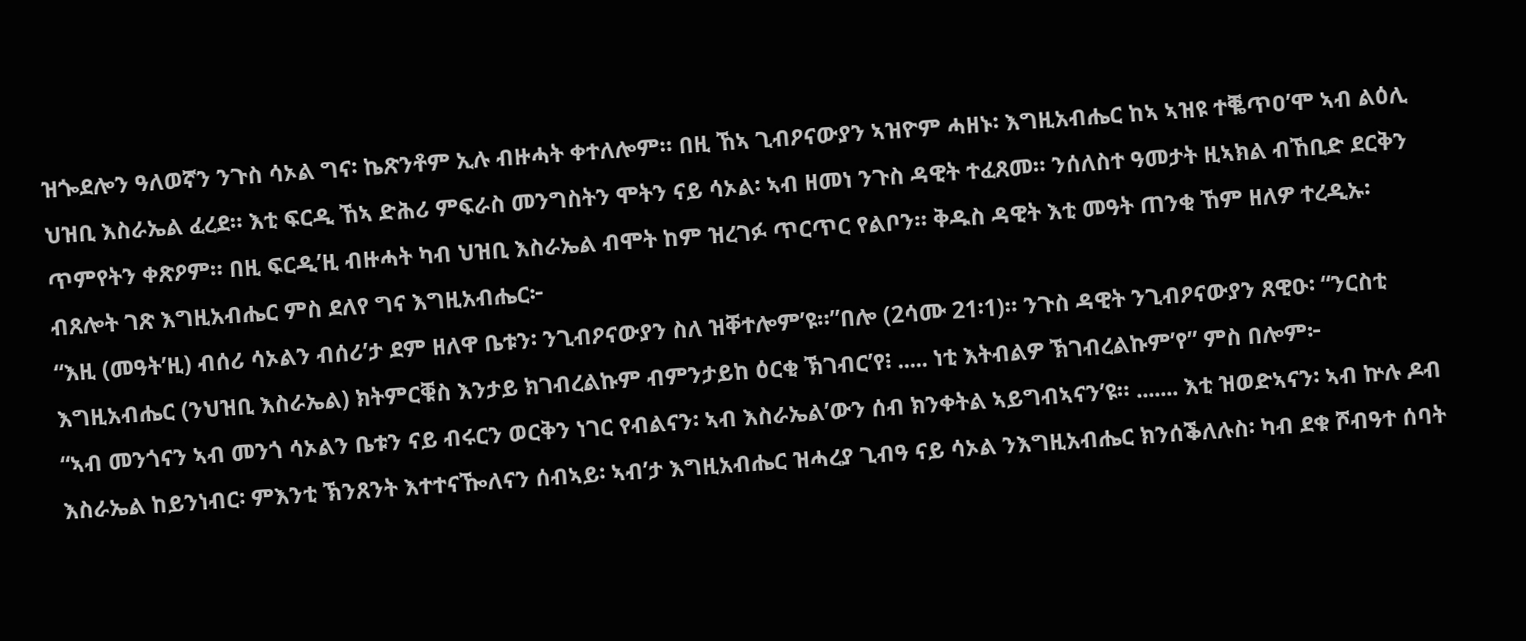ዝጐደሎን ዓለወኛን ንጉስ ሳኦል ግና፡ ኬጽንቶም ኢሉ ብዙሓት ቀተለሎም። በዚ ኸኣ ጊብዖናውያን ኣዝዮም ሓዘኑ፡ እግዚአብሔር ከኣ ኣዝዩ ተቘጥዐ’ሞ ኣብ ልዕሊ ህዝቢ እስራኤል ፈረደ። እቲ ፍርዲ ኸኣ ድሕሪ ምፍራስ መንግስትን ሞትን ናይ ሳኦል፡ ኣብ ዘመነ ንጉስ ዳዊት ተፈጸመ። ንሰለስተ ዓመታት ዚኣክል ብኸቢድ ደርቅን ጥምየትን ቀጽዖም። በዚ ፍርዲ’ዚ ብዙሓት ካብ ህዝቢ እስራኤል ብሞት ከም ዝረገፉ ጥርጥር የልቦን። ቅዱስ ዳዊት እቲ መዓት ጠንቂ ኸም ዘለዎ ተረዲኡ፡ ብጸሎት ገጽ እግዚአብሔር ምስ ደለየ ግና እግዚአብሔር፦
“እዚ (መዓት’ዚ) ብሰሪ ሳኦልን ብሰሪ’ታ ደም ዘለዋ ቤቱን፡ ንጊብዖናውያን ስለ ዝቐተሎም’ዩ።”በሎ (2ሳሙ 21፡1)። ንጉስ ዳዊት ንጊብዖናውያን ጸዊዑ፡ “ንርስቲ እግዚአብሔር (ንህዝቢ እስራኤል) ክትምርቑስ እንታይ ክገብረልኩም ብምንታይከ ዕርቂ ኽገብር’የ፧ ..... ነቲ እትብልዎ ኽገብረልኩም’የ” ምስ በሎም፦
“ኣብ መንጎናን ኣብ መንጎ ሳኦልን ቤቱን ናይ ብሩርን ወርቅን ነገር የብልናን፡ ኣብ እስራኤል’ውን ሰብ ክንቀትል ኣይግብኣናን’ዩ። ....... እቲ ዝወድኣናን፡ ኣብ ኵሉ ዶብ እስራኤል ከይንነብር፡ ምእንቲ ኽንጸንት እተተናዀለናን ሰብኣይ፡ ኣብ’ታ እግዚአብሔር ዝሓረያ ጊብዓ ናይ ሳኦል ንእግዚአብሔር ክንሰቕለሉስ፡ ካብ ደቁ ሾብዓተ ሰባት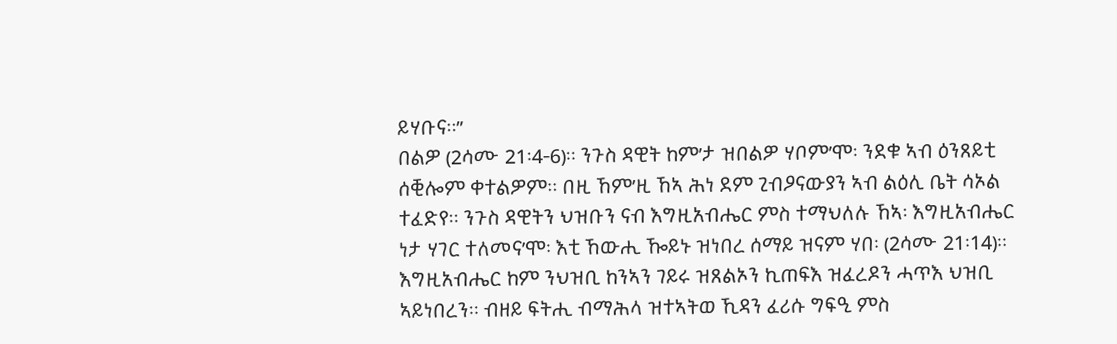ይሃቡና።”
በልዎ (2ሳሙ 21፡4-6)። ንጉስ ዳዊት ከም’ታ ዝበልዎ ሃቦም’ሞ፡ ንደቁ ኣብ ዕንጸይቲ ሰቒሎም ቀተልዎም። በዚ ኸም’ዚ ኸኣ ሕነ ደም ጊብዖናውያን ኣብ ልዕሊ ቤት ሳኦል ተፈድየ። ንጉስ ዳዊትን ህዝቡን ናብ እግዚአብሔር ምስ ተማህለሉ ኸኣ፡ እግዚአብሔር ነታ ሃገር ተለመና’ሞ፡ እቲ ኸውሒ ዀይኑ ዝነበረ ሰማይ ዝናም ሃበ፡ (2ሳሙ 21፡14)። እግዚአብሔር ከም ንህዝቢ ከንኣን ገይሩ ዝጸልኦን ኪጠፍእ ዝፈረዶን ሓጥእ ህዝቢ ኣይነበረን። ብዘይ ፍትሒ ብማሕላ ዝተኣትወ ኺዳን ፈሪሱ ግፍዒ ምስ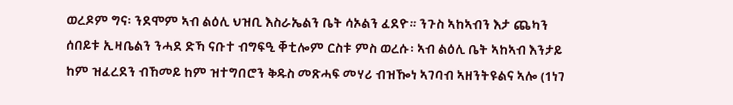ወረዶም ግና፡ ንደሞም ኣብ ልዕሊ ህዝቢ እስራኤልን ቤት ሳኦልን ፈደዮ። ንጉስ ኣከኣብን እታ ጨካን ሰበይቱ ኢዛቤልን ንሓደ ድኻ ናቡተ ብግፍዒ ቐቲሎም ርስቱ ምስ ወረሱ፡ ኣብ ልዕሊ ቤት ኣከኣብ እንታይ ከም ዝፈረደን ብኸመይ ከም ዝተግበሮን ቅዱስ መጽሓፍ መሃሪ ብዝዀነ ኣገባብ ኣዘንትዩልና ኣሎ (1ነገ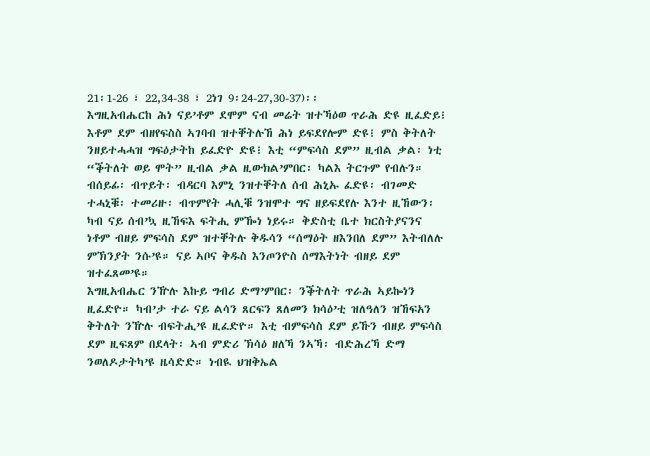21፡1-26 ፣ 22,34-38 ፣ 2ነገ 9፡24-27,30-37)፡፡
እግዚአብሔርከ ሕነ ናይ’ቶም ደሞም ናብ መሬት ዝተኻዕወ ጥራሕ ድዩ ዚፈድይ፧ እቶም ደም ብዘየፍስስ ኣገባብ ዝተቐትሉኸ ሕነ ይፍደየሎም ድዩ፧ ምስ ቅትለት ንዘይተሓሓዝ ግፍዕታትከ ይፈድዮ ድዩ፧ እቲ “ምፍሳስ ደም” ዚብል ቃል፡ ነቲ “ቕትለት ወይ ሞት” ዚብል ቃል ዚውክል’ምበር፡ ካልእ ትርጉም የብሉን። ብሰይፊ፡ ብጥይት፡ ብዳርባ እምኒ ንዝተቐትለ ሰብ ሕኒኡ ፈድዩ፡ ብገመድ ተሓኒቑ፡ ተመሪዙ፡ ብጥምየት ሓሊቑ ንዝሞተ ግና ዘይፍደየሉ እንተ ዚኸውን፡ ካብ ናይ ሰብ’ኳ ዚኸፍእ ፍትሒ ምዀነ ነይሩ። ቅድስቲ ቤተ ክርስትያናንና ነቶም ብዘይ ምፍሳስ ደም ዝተቐትሉ ቅዱሳን “ሰማዕት ዘእንበለ ደም” እትብለሉ ምኽንያት ንሱ’ዩ። ናይ ኣቦና ቅዱስ እንጦንዮስ ሰማእትነት ብዘይ ደም ዝተፈጸመ’ዩ።
እግዚአብሔር ንዅሉ እኩይ ግብሪ ድማ’ምበር፡ ንቕትለት ጥራሕ ኣይኰነን ዚፈድዮ። ካብ’ታ ተራ ናይ ልሳን ጸርፍን ጸለመን ክሳዕ’ቲ ዝለዓለን ዝኸፍአን ቅትለት ንዅሉ ብፍትሒ’ዩ ዚፈድዮ። እቲ ብምፍሳስ ደም ይኹን ብዘይ ምፍሳስ ደም ዚፍጸም በደላት፡ ኣብ ምድሪ ኽሳዕ ዘለኻ ንኣኻ፡ ብድሕረኻ ድማ ንወለዶታትካ’ዩ ዜሳድድ። ነብዪ ህዝቅኤል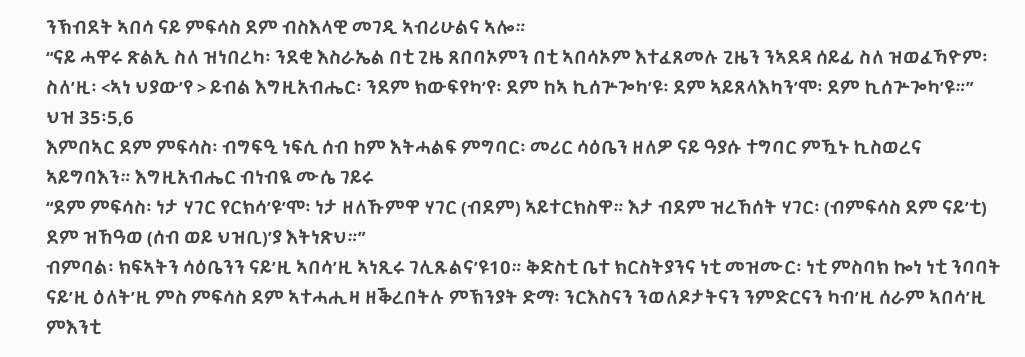ንኽብደት ኣበሳ ናይ ምፍሳስ ደም ብስእላዊ መገዲ ኣብሪሁልና ኣሎ።
“ናይ ሓዋሩ ጽልኢ ስለ ዝነበረካ፡ ንደቂ እስራኤል በቲ ጊዜ ጸበባኦምን በቲ ኣበሳኦም እተፈጸመሉ ጊዜን ንኣደዳ ሰይፊ ስለ ዝወፈኻዮም፡ ስለ’ዚ፡ <ኣነ ህያው’የ > ይብል እግዚአብሔር፡ ንደም ክውፍየካ’የ፡ ደም ከኣ ኪሰጕጐካ’ዩ፡ ደም ኣይጸላእካን’ሞ፡ ደም ኪሰጕጐካ’ዩ።” ህዝ 35፡5,6
እምበኣር ደም ምፍሳስ፡ ብግፍዒ ነፍሲ ሰብ ከም እትሓልፍ ምግባር፡ መሪር ሳዕቤን ዘለዎ ናይ ዓያሱ ተግባር ምዃኑ ኪስወረና ኣይግባእን። እግዚአብሔር ብነብዪ ሙሴ ገይሩ
“ደም ምፍሳስ፡ ነታ ሃገር የርክሳ’ዩ’ሞ፡ ነታ ዘለኹምዋ ሃገር (ብደም) ኣይተርክስዋ። እታ ብደም ዝረኸሰት ሃገር፡ (ብምፍሳስ ደም ናይ’ቲ) ደም ዝኸዓወ (ሰብ ወይ ህዝቢ)’ያ እትነጽህ።”
ብምባል፡ ክፍኣትን ሳዕቤንን ናይ’ዚ ኣበሳ’ዚ ኣነጺሩ ገሊጹልና’ዩ10። ቅድስቲ ቤተ ክርስትያንና ነቲ መዝሙር፡ ነቲ ምስባክ ኰነ ነቲ ንባባት ናይ’ዚ ዕለት’ዚ ምስ ምፍሳስ ደም ኣተሓሒዛ ዘቕረበትሉ ምኽንያት ድማ፡ ንርእስናን ንወለዶታትናን ንምድርናን ካብ’ዚ ሰራም ኣበሳ’ዚ ምእንቲ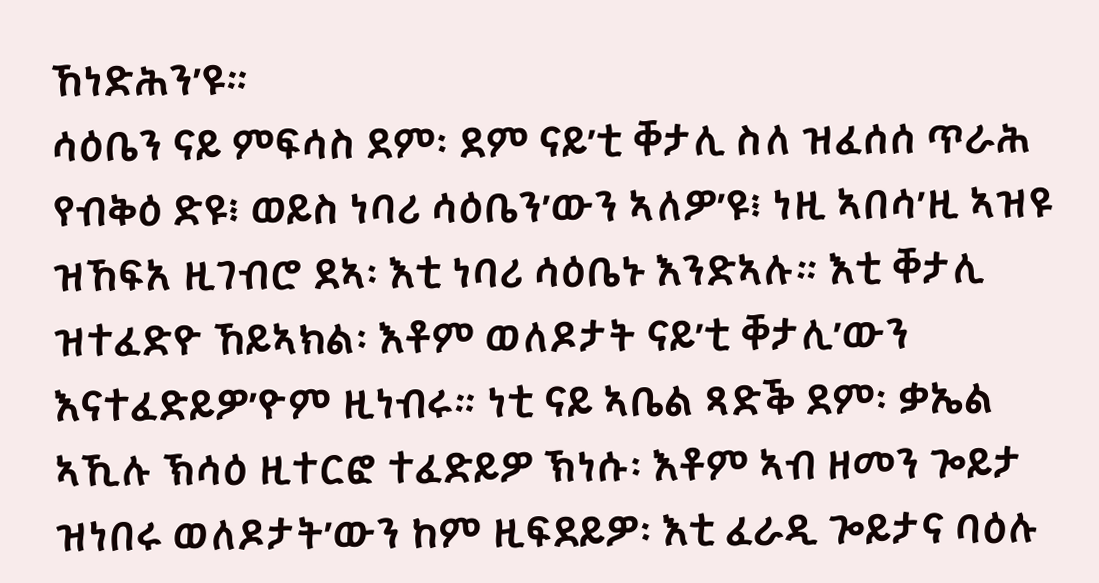ኸነድሕን’ዩ።
ሳዕቤን ናይ ምፍሳስ ደም፡ ደም ናይ’ቲ ቐታሊ ስለ ዝፈሰሰ ጥራሕ የብቅዕ ድዩ፧ ወይስ ነባሪ ሳዕቤን’ውን ኣለዎ’ዩ፧ ነዚ ኣበሳ’ዚ ኣዝዩ ዝኸፍአ ዚገብሮ ደኣ፡ እቲ ነባሪ ሳዕቤኑ እንድኣሉ። እቲ ቐታሊ ዝተፈድዮ ኸይኣክል፡ እቶም ወለዶታት ናይ’ቲ ቐታሊ’ውን እናተፈድይዎ’ዮም ዚነብሩ። ነቲ ናይ ኣቤል ጻድቕ ደም፡ ቃኤል ኣኺሉ ኽሳዕ ዚተርፎ ተፈድይዎ ኽነሱ፡ እቶም ኣብ ዘመን ጐይታ ዝነበሩ ወለዶታት’ውን ከም ዚፍደይዎ፡ እቲ ፈራዲ ጐይታና ባዕሉ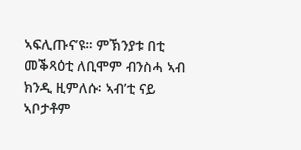ኣፍሊጡና’ዩ። ምኽንያቱ በቲ መቕጻዕቲ ለቢሞም ብንስሓ ኣብ ክንዲ ዚምለሱ፡ ኣብ’ቲ ናይ ኣቦታቶም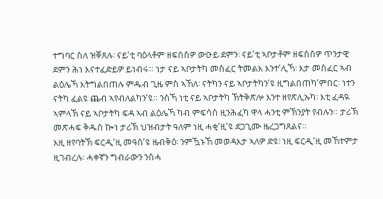ተግባር ስለ ዝቐጸሉ፡ ናይ’ቲ ባዕላቶም ዘፍሰስዎ ውዑይ ደምን፡ ናይ’ቲ ኣቦታቶም ዘፍሰስዎ ጥንታዊ ደምን ሕነ እናተፈድይዎ ይነብሩ። ነታ ናይ ኣቦታትካ መስፈር ትመልእ እንተ’ሊኻ፡ እታ መስፈር ኣብ ልዕሌኻ እትግልበጠሉ ምዱብ ጊዜ ምስ ኣኸለ፡ ናትካን ናይ ኣቦታትካን’ዩ ዚግልበጠካ’ምበር፡ ነተን ናትካ ፈልዩ ጨብ ኣየብለልካን’ዩ። ንስኻ ነቲ ናይ ኣቦታትካ ኽትቅጽሎ እንተ ዘየጽሊኡካ፡ እቲ ፈዳዪ ኣምላኽ ናይ ኣቦታትካ ፍዳ ኣብ ልዕሌኻ ካብ ምፍሳስ ዚንሕፈካ ዋላ ሓንቲ ምኽንያት የብሉን። ታሪኽ መጽሓፍ ቅዱስ ኰነ ታሪኽ ህዝብታት ዓለም ነዚ ሓቂ’ዚ’ዩ ደጋጊሙ ዜረጋግጸልና።
እዚ ዘየባትኽ ፍርዲ’ዚ መዓስ’ዩ ዜብቅዕ፡ ንምዃኑኸ መወዳእታ ኣለዎ ድዩ፧ ነዚ ፍርዲ’ዚ መኸተምታ ዚገብረሉ፡ ሓቀኛን ግብራውን ንስሓ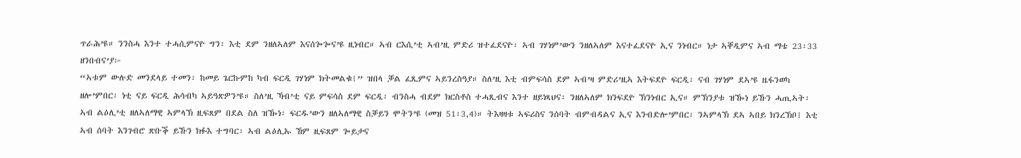ጥራሕ’ዩ። ንንስሓ እንተ ተሓሲምናዮ ግን፡ እቲ ደም ንዘለኣለም እናሰጐጐና’ዩ ዚነብር። ኣብ ርእሲ’ቲ ኣብ’ዚ ምድሪ ዝተፈደናዮ፡ ኣብ ገሃነም’ውን ንዘለኣለም እናተፈደናዮ ኢና ንነብር። ነታ ኣቐዲምና ኣብ ማቴ 23፡33 ዘንበብና’ያ፦
“ኣቱም ውሉድ መንደላይ ተመን፡ ከመይ ጌርኩምከ ካብ ፍርዲ ገሃነም ክትመልቁ፧” ዝበላ ቓል ፈጺምና ኣይንረስዓያ። ስለ’ዚ እቲ ብምፍሳስ ደም ኣብ’ዛ ምድሪ’ዚኣ እትፍደዮ ፍርዲ፡ ናብ ገሃነም ደኣ’ዩ ዜፋንወካ ዘሎ’ምበር፡ ነቲ ናይ ፍርዲ ሕሳብካ ኣይዓጽዎን’ዩ። ስለ’ዚ ኻብ’ቲ ናይ ምፍሳስ ደም ፍርዲ፡ ብንስሓ ብደም ክርስቶስ ተሓጺብና እንተ ዘይነጻህና፡ ንዘለኣለም ክንፍደዮ ኽንነብር ኢና። ምኽንያቱ ዝዀነ ይኹን ሓጢኣት፡ ኣብ ልዕሊ’ቲ ዘለኣለማዊ ኣምላኽ ዚፍጸም በደል ስለ ዝዀነ፡ ፍርዱ’ውን ዘለኣለማዊ ስቓይን ሞትን’ዩ (መዝ 51፡3,4)። ትእዛዛቱ ኣፍሪስና ንሰባት ብምብዳልና ኢና እንብድሎ’ምበር፡ ንኣምላኽ ደኣ ኣበይ ክንረኽቦ፧ እቲ ኣብ ሰባት እንገብሮ ጽቡቕ ይኹን ክፉእ ተግባር፡ ኣብ ልዕሊኡ ኸም ዚፍጸም ጐይታና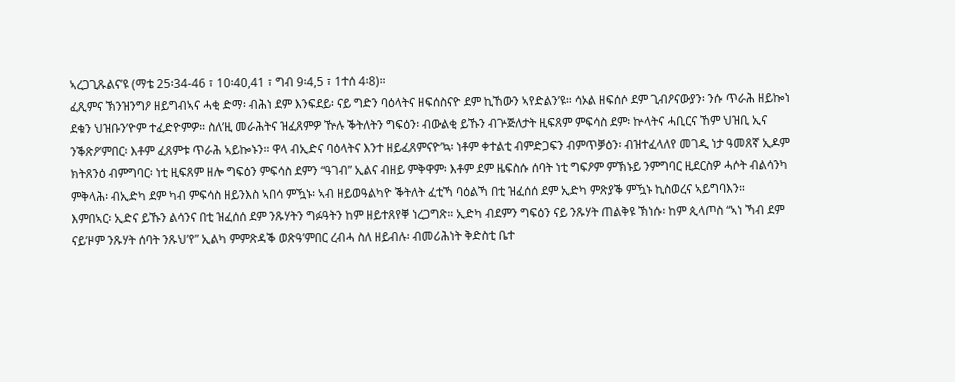ኣረጋጊጹልና’ዩ (ማቴ 25፡34-46 ፣ 10፡40,41 ፣ ግብ 9፡4,5 ፣ 1ተሰ 4፡8)።
ፈጺምና ኽንዝንግዖ ዘይግብኣና ሓቂ ድማ፡ ብሕነ ደም እንፍደይ፡ ናይ ግድን ባዕላትና ዘፍሰስናዮ ደም ኪኸውን ኣየድልን’ዩ። ሳኦል ዘፍሰሶ ደም ጊብዖናውያን፡ ንሱ ጥራሕ ዘይኰነ ደቁን ህዝቡን’ዮም ተፈድዮምዎ። ስለ’ዚ መራሕትና ዝፈጸምዎ ዅሉ ቕትለትን ግፍዕን፡ ብውልቂ ይኹን ብጕጅለታት ዚፍጸም ምፍሳስ ደም፡ ኵላትና ሓቢርና ኸም ህዝቢ ኢና ንቕጽዖ’ምበር፡ እቶም ፈጸምቱ ጥራሕ ኣይኰኑን። ዋላ ብኢድና ባዕላትና እንተ ዘይፈጸምናዮ’ኳ፡ ነቶም ቀተልቲ ብምድጋፍን ብምጥቓዕን፡ ብዝተፈላለየ መገዲ ነታ ዓመጸኛ ኢዶም ክትጸንዕ ብምግባር፡ ነቲ ዚፍጸም ዘሎ ግፍዕን ምፍሳስ ደምን “ዓገብ” ኢልና ብዘይ ምቅዋም፡ እቶም ደም ዜፍስሱ ሰባት ነቲ ግፍዖም ምኽኑይ ንምግባር ዚደርስዎ ሓሶት ብልሳንካ ምቅላሕ፡ ብኢድካ ደም ካብ ምፍሳስ ዘይንእስ ኣበሳ ምዃኑ፡ ኣብ ዘይወዓልካዮ ቕትለት ፈቲኻ ባዕልኻ በቲ ዝፈሰሰ ደም ኢድካ ምጽያቕ ምዃኑ ኪስወረና ኣይግባእን።
እምበኣር፡ ኢድና ይኹን ልሳንና በቲ ዝፈሰሰ ደም ንጹሃትን ግፉዓትን ከም ዘይተጸየቐ ነረጋግጽ። ኢድካ ብደምን ግፍዕን ናይ ንጹሃት ጠልቅዩ ኽነሱ፡ ከም ጲላጦስ “ኣነ ኻብ ደም ናይ’ዞም ንጹሃት ሰባት ንጹህ’የ” ኢልካ ምምጽዳቕ ወጽዓ’ምበር ረብሓ ስለ ዘይብሉ፡ ብመሪሕነት ቅድስቲ ቤተ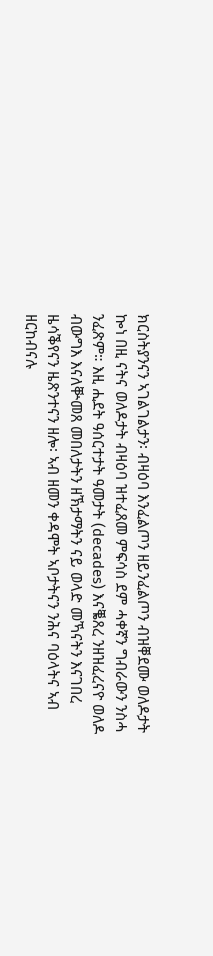ክርስትያንናን ኣገልገልታን፡ ብዛዕባ እንፈልጦን ዘይንፈልጦን ብዝቐደሙ ወለዶታት ኰነ በዚ ናትና ወለዶታት ብዛዕባ ዝተፈጸመ ምፍሳስ ደም ሓቀኛን ግብራውን ንስሓ ንፈጽም። እዚ ሒደት ዓሰርተታት ዓመታት (decades) እናቘጸረ ንዘዝፈረናዮ ወለዶ ብውግእ እናለቝመጸ መበለታትን ዘኽታማትን ናይ ወላድ መኻናትን እናገበረ ዜሳቕየናን ዜጽንተናን ዘሎ፡ ኣብ ዘመን ቀዳሞት ኣቦታትናን ንሕና ባዕላትና ኣብ ዘርከብናሉ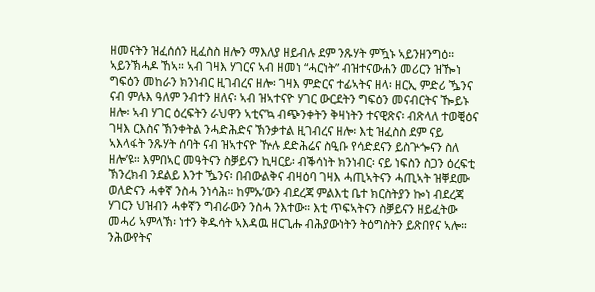ዘመናትን ዝፈሰሰን ዚፈስስ ዘሎን ማእለያ ዘይብሉ ደም ንጹሃት ምዃኑ ኣይንዘንግዕ። ኣይንኽሓዶ ኸኣ። ኣብ ገዛእ ሃገርና ኣብ ዘመነ “ሓርነት” ብዝተናውሐን መሪርን ዝዀነ ግፍዕን መከራን ክንነብር ዚገብረና ዘሎ፡ ገዛእ ምድርና ተፊኣትና ዘላ፡ ዘርኢ ምድሪ ዄንና ናብ ምሉእ ዓለም ንብተን ዘለና፡ ኣብ ዝኣተናዮ ሃገር ውርደትን ግፍዕን መናብርትና ዀይኑ ዘሎ፡ ኣብ ሃገር ዕረፍትን ራህዋን ኣቲና’ኳ ብጭንቀትን ቅዛነትን ተናዊጽና፡ ብጽላለ ተወቒዕና ገዛእ ርእስና ኽንቀትል ንሓድሕድና ኽንቃተል ዚገብረና ዘሎ፡ እቲ ዝፈስስ ደም ናይ ኣእላፋት ንጹሃት ሰባት ናብ ዝኣተናዮ ዅሉ ደድሕሬና ስዒቡ የሳድደናን ይስጕጐናን ስለ ዘሎ’ዩ። እምበኣር መዓትናን ስቓይናን ኪዛርይ፡ ብቕሳነት ክንነብር፡ ናይ ነፍስን ስጋን ዕረፍቲ ኽንረክብ ንደልይ እንተ ዄንና፡ በብውልቅና ብዛዕባ ገዛእ ሓጢኣትናን ሓጢኣት ዝቐደሙ ወለድናን ሓቀኛ ንስሓ ንነሳሕ። ከምኡ’ውን ብደረጃ ምልእቲ ቤተ ክርስትያን ኰነ ብደረጃ ሃገርን ህዝብን ሓቀኛን ግብራውን ንስሓ ንእተው። እቲ ጥፍኣትናን ስቓይናን ዘይፈትው መሓሪ ኣምላኽ፡ ነተን ቅዱሳት ኣእዳዉ ዘርጊሑ ብሕያውነትን ትዕግስትን ይጽበየና ኣሎ። ንሕውየትና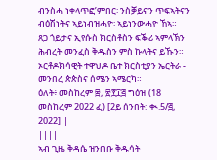ብንስሓ ነቀላጥፎ’ምበር፡ ንስቓይናን ጥፍኣትናን ብዕሽነትና ኣይነብዝሓዮ፡ ኣይነንውሓዮ ኸኣ።
ጸጋ ጎይታና ኢየሱስ ክርስቶስን ፍቕሪ ኣምላኽን ሕብረት መንፈስ ቅዱስን ምስ ኩላትና ይኹን።
ኦርቶዶክሳዊት ተዋህዶ ቤተ ክርስቲያን ኤርትራ - መንበረ ጵጵስና ሰሜን ኣሜርካ።
ዕለት፥ መስከረም ፰, ፳፻፲፭ ግዕዝ (18 መስከረም 2022 ፈ) [2ይ ሰንበት: ቊ.5/፭, 2022] |
||||
ኣብ ጊዜ ቅዳሴ ዝንበቡ ቅዱሳት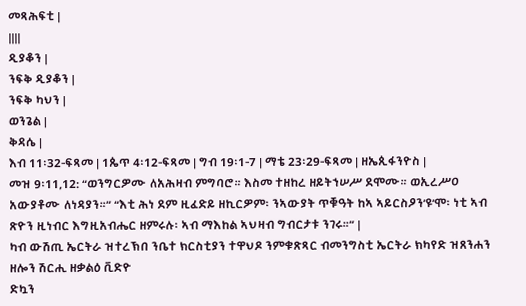መጻሕፍቲ |
||||
ዲያቆን |
ንፍቅ ዲያቆን |
ንፍቅ ካህን |
ወንጌል |
ቅዳሴ |
እብ 11፡32-ፍጻመ | 1ጴጥ 4፡12-ፍጻመ | ግብ 19፡1-7 | ማቴ 23፡29-ፍጻመ | ዘኤጲፋንዮስ |
መዝ 9፡11,12: “ወንግርዎሙ ለአሕዛብ ምግባሮ። እስመ ተዘከረ ዘይትኀሠሥ ደሞሙ። ወኢረሥዐ አውያቶሙ ለነዳያን።” “እቲ ሕነ ደም ዚፈድይ ዘኪርዎም፡ ንኣውያት ጥቑዓት ከኣ ኣይርስዖን’ዩ’ሞ፡ ነቲ ኣብ ጽዮን ዚነብር እግዚአብሔር ዘምሩሉ፡ ኣብ ማእከል ኣህዛብ ግብርታቱ ንገሩ።” |
ካብ ውሽጢ ኤርትራ ዝተረኽበ ንቤተ ክርስቲያን ተዋህዶ ንምቁጽጻር ብመንግስቲ ኤርትራ ክካየድ ዝጸንሐን ዘሎን ሽርሒ ዘቃልዕ ቪድዮ
ድኳን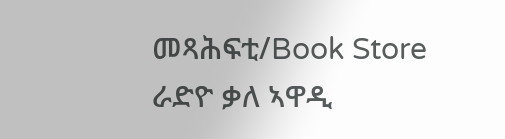መጻሕፍቲ/Book Store
ራድዮ ቃለ ኣዋዲ